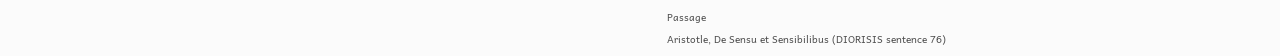Passage
Aristotle, De Sensu et Sensibilibus (DIORISIS sentence 76)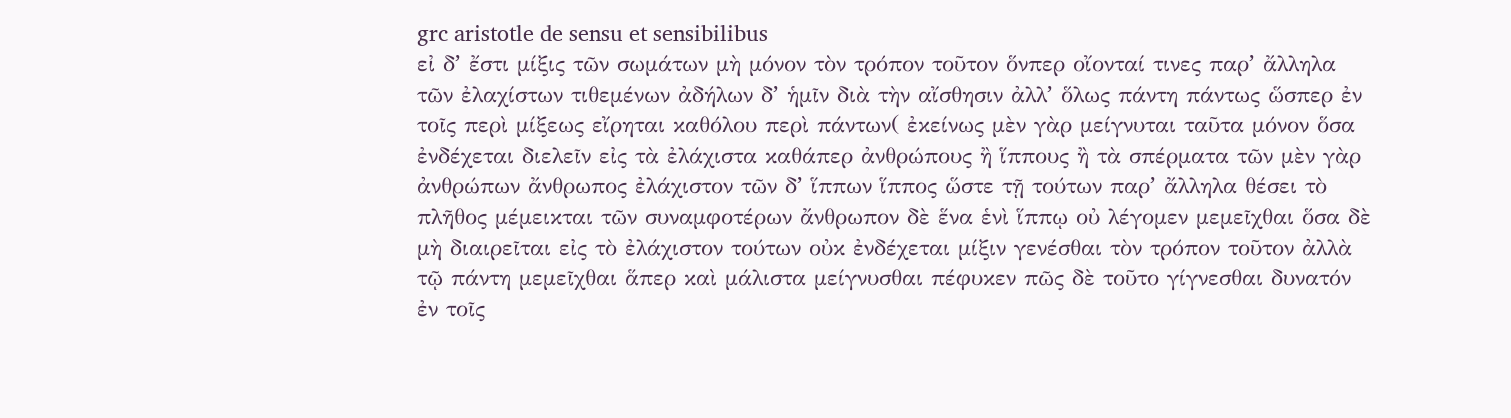grc aristotle de sensu et sensibilibus
εἰ δʼ ἔστι μίξις τῶν σωμάτων μὴ μόνον τὸν τρόπον τοῦτον ὅνπερ οἴονταί τινες παρʼ ἄλληλα τῶν ἐλαχίστων τιθεμένων ἀδήλων δʼ ἡμῖν διὰ τὴν αἴσθησιν ἀλλʼ ὅλως πάντη πάντως ὥσπερ ἐν τοῖς περὶ μίξεως εἴρηται καθόλου περὶ πάντων( ἐκείνως μὲν γὰρ μείγνυται ταῦτα μόνον ὅσα ἐνδέχεται διελεῖν εἰς τὰ ἐλάχιστα καθάπερ ἀνθρώπους ἢ ἵππους ἢ τὰ σπέρματα τῶν μὲν γὰρ ἀνθρώπων ἄνθρωπος ἐλάχιστον τῶν δʼ ἵππων ἵππος ὥστε τῇ τούτων παρʼ ἄλληλα θέσει τὸ πλῆθος μέμεικται τῶν συναμφοτέρων ἄνθρωπον δὲ ἕνα ἑνὶ ἵππῳ οὐ λέγομεν μεμεῖχθαι ὅσα δὲ μὴ διαιρεῖται εἰς τὸ ἐλάχιστον τούτων οὐκ ἐνδέχεται μίξιν γενέσθαι τὸν τρόπον τοῦτον ἀλλὰ τῷ πάντη μεμεῖχθαι ἅπερ καὶ μάλιστα μείγνυσθαι πέφυκεν πῶς δὲ τοῦτο γίγνεσθαι δυνατόν ἐν τοῖς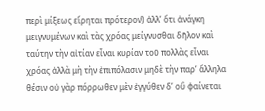περὶ μίξεως εἴρηται πρότερον̓) ἀλλʼ ὅτι ἀνάγκη μειγνυμένων καὶ τὰς χρόας μείγνυσθαι δῆλον καὶ ταύτην τὴν αἰτίαν εἶναι κυρίαν τοῦ πολλὰς εἶναι χρόας ἀλλὰ μὴ τὴν ἐπιπόλασιν μηδὲ τὴν παρʼ ἄλληλα θέσιν οὐ γὰρ πόρρωθεν μὲν ἐγγύθεν δʼ οὒ φαίνεται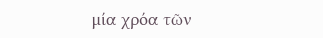μία χρόα τῶν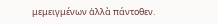μεμειγμένων ἀλλὰ πάντοθεν.